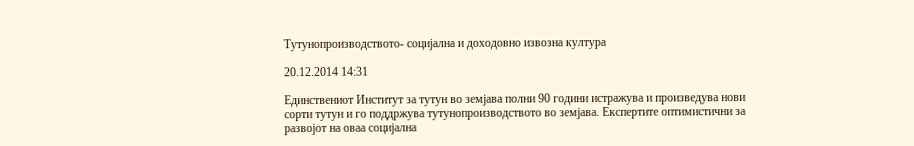Тутунопроизводството- социјална и доходовно извозна култура

20.12.2014 14:31

Единствениот Институт за тутун во земјава полни 90 години истражува и произведува нови сорти тутун и го поддржува тутунопроизводството во земјава. Експертите оптимистични за развојот на оваа социјална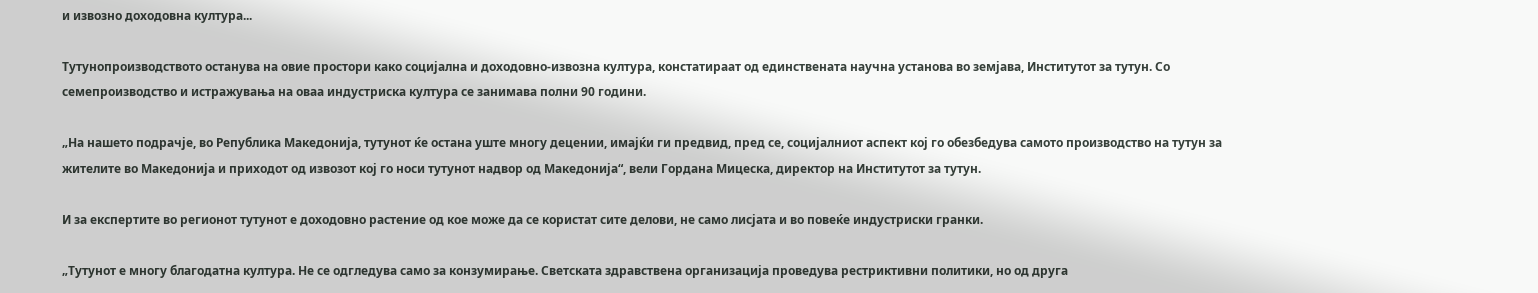и извозно доходовна култура...

Тутунопроизводството останува на овие простори како социјална и доходовно-извозна култура, констатираат од единствената научна установа во земјава, Институтот за тутун. Со семепроизводство и истражувања на оваа индустриска култура се занимава полни 90 години.

„На нашето подрачје, во Република Македонија, тутунот ќе остана уште многу децении, имајќи ги предвид, пред се, социјалниот аспект кој го обезбедува самото производство на тутун за жителите во Македонија и приходот од извозот кој го носи тутунот надвор од Македонија“, вели Гордана Мицеска, директор на Институтот за тутун.

И за експертите во регионот тутунот е доходовно растение од кое може да се користат сите делови, не само лисјата и во повеќе индустриски гранки.

„Тутунот е многу благодатна култура. Не се одгледува само за конзумирање. Светската здравствена организација проведува рестриктивни политики, но од друга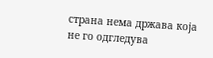страна нема држава која не го одгледува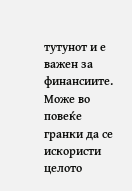тутунот и е важен за финансиите. Може во повеќе гранки да се искористи целото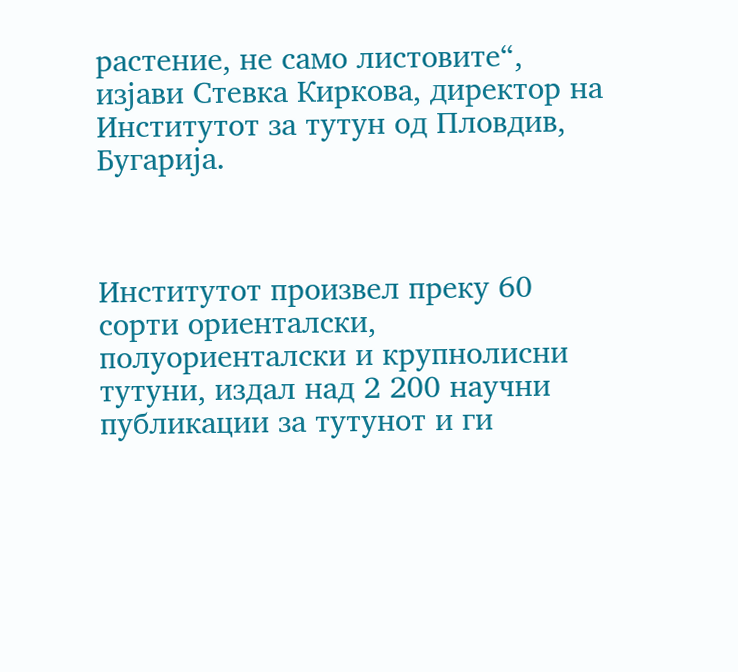растение, не само листовите“, изјави Стевка Киркова, директор на Институтот за тутун од Пловдив, Бугарија.



Институтот произвел преку 60 сорти ориенталски, полуориенталски и крупнолисни тутуни, издал над 2 200 научни публикации за тутунот и ги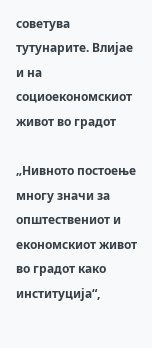советува тутунарите. Влијае и на социоекономскиот живот во градот

„Нивното постоење многу значи за општествениот и економскиот живот во градот како институција“,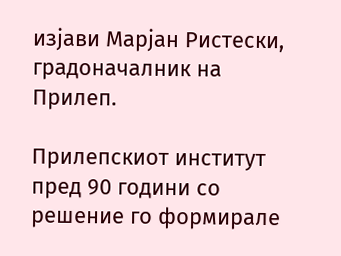изјави Марјан Ристески, градоначалник на Прилеп.

Прилепскиот институт пред 90 години со решение го формирале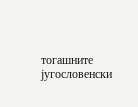тогашните југословенски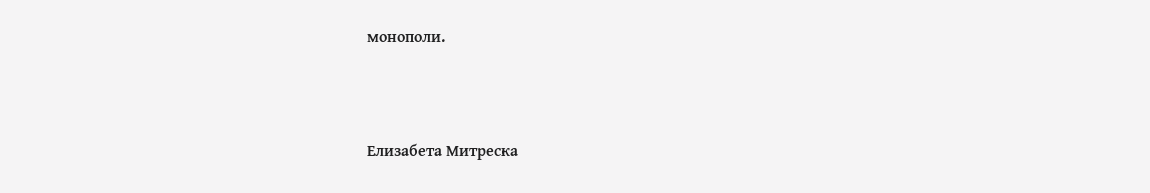монополи.



Елизабета Митреска